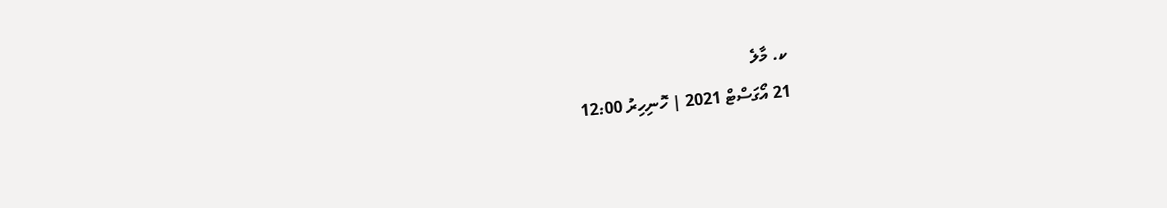ކ. މާލެ
21 އޯގަސްޓް 2021 | ހޮނިހިރު 12:00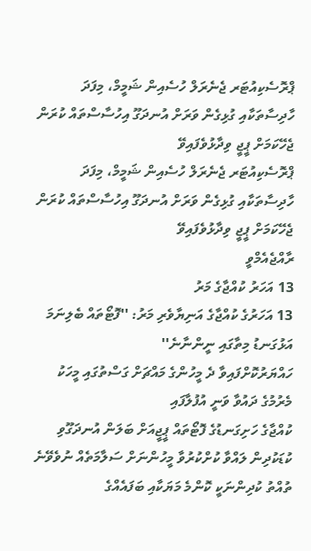ޕްރޮސެކިއުޓަރ ޖެނެރަލް ހުސެއިން ޝަމީމް، މިފަދަ ހާދިސާތަކާއި ގުޅިގެން ވަރަށް އުނދަގޫ އިހުސާސްތައް ކުރަން ޖެހޭކަމަށް ޕީޖީ ވިދާޅުވެފައިވޭ
ޕްރޮސެކިއުޓަރ ޖެނެރަލް ހުސެއިން ޝަމީމް، މިފަދަ ހާދިސާތަކާއި ގުޅިގެން ވަރަށް އުނދަގޫ އިހުސާސްތައް ކުރަން ޖެހޭކަމަށް ޕީޖީ ވިދާޅުވެފައިވޭ
ރާއްޖެއެމްވީ
13 އަހަރު ކުއްޖާގެ މަރު
13 އަހަރުގެ ކުއްޖާގެ އަނިޔާވެރި މަރު: ''ފޮޓޯތައް ބެލިނަމަ އަޅުގަނޑު މިތާގައި ނީންނާނެ''
ހައްޔަރުކޮށްފައިވާ ދެ މީހުންގެ މައްޗަށް ގަސްތުގައި މީހަކު މެރުމުގެ ދައުވާ ވަނީ އުފުލާފައި
ކުއްޖާގެ ހަށިގަނޑުގެ ފޮޓޯތައް ޕީޖީއަށް ބަލަން އުނދަގޫވި
ކުޑަކުދިން ލައްވާ ކުށްކުރުވާ މީހުންނަށް ސަލާމަތެއް ނުވެވޭނެ
ތުއްތު ކުދިންނަކީ ކޮންމެ މަޔަކާއި ބަފައެއްގެ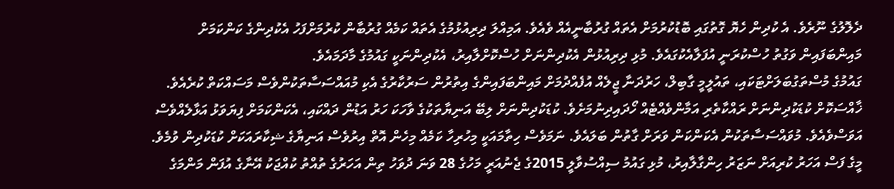ދެލޮލުގެ ނޫރެވެ. އެ ކުދިން ހެޔޮ ގޮތުގައި ބޮޑުކުރުމަށް އެތައް ގުރުބާނީއެއް ވެއެވެ. އަމިއްލަ ދިރިއުޅުމުގެ އެތައް ކަމެއް ގުރުބާން ކުރުމަށްފަހު އެކުދިންގެ ކަންކަމަށް މައިންބަފައިން ވަގުތު ހުސްކުރަނީ އުފަލާއެކުގައެވެ. މުޅި ދިރިއުޅުން އެކުދިންނަށް ހުސްކޮށްލާއިރު، އެކުދިންނަކީ ގައުމުގެ މާދަމައެވެ.
ގައުމުގެ މުސްތަގުބަލަށްޓަކައި، ތައުލީމީ ގާބިލް، ހަރުދަނާ ޖީލެއް އުފެއްދުމަށް މައިންބަފައިންގެ އިތުރުން ސަރުކާރުގެ އެކި މުއައްސަސާތަކުންވެސް މަސައްކަތް ކުރެއެވެ. ޚާއްސަކޮށް ކުޑަކުދިންނަށް ރައްކާތެރި އަމާންވެއްޓެއް ހޯދައިދިނުމަށެވެ. ކުޑަކުދިންނަށް ލިބޭ އަނިޔާތަކުގެ ވާހަކަ ހަރު އަޑުން ދައްކައި، އެކަންކަމަށް ފިޔަވަޅު އަޅާލެއްވެސް އަވަސްވެއެވެ. މުވައްސަސާތަކުން އެކަންކަން ވަރަށް ގާތުން ބަލައެވެ. ނަމަވެސް ހިތާމައަކީ މިހުރިހާ ކަމެއް މިހެން އޮތް އިރުވެސް އަނިޔާގެ ޝިކާރައަކަށް ކުޑަކުދިން ވުމެވެ.
މީގެ ފަސް އަހަރު ކުރިއަށް ނަޒަރު ހިންގާލާއިރު، މުޅި ގައުމު ސިއްސުވާލީ 2015ގެ ޖެނުއަރީ މަހުގެ 28 ވަނަ ދުވަހު ތިން އަހަރުގެ ތުއްތު ކުއްޖަކު އޭނާގެ އުފަން މަންމަގެ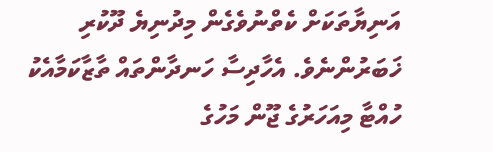އަނިޔާތަކަށް ކެތްނުވެގެން މިދުނިޔެ ދޫކުރި ޚަބަރުންނެވެ. އެހާދިސާ ހަނދާންތައް ތާޒާކަމާއެކު ހުއްޓާ މިއަހަރުގެ ޖޫން މަހުގެ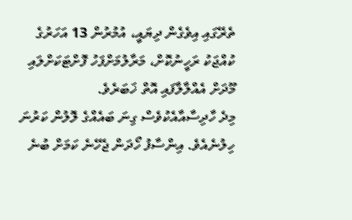ތެރޭގައި އިވެގެން ދިޔައީ، އުމުރުން 13 އަހަރުގެ ކުއްޖަކު ރަހީނުކޮށް، މަރާލުމަށްފަހު ފޮށްޓަކަށްލައި މޫދަށް އެއްލާލާފައި އޮތް ޚަބަރެވެ.
މިދެ ހާދިސާއާއެކުވެސް ގިނަ ބައެއްގެ ލޮލުން ކަރުނަ ހިލުނެއެވެ. އިންސާފު ހޯދަން ޖެހޭނެ ކަމަށް ބުނެ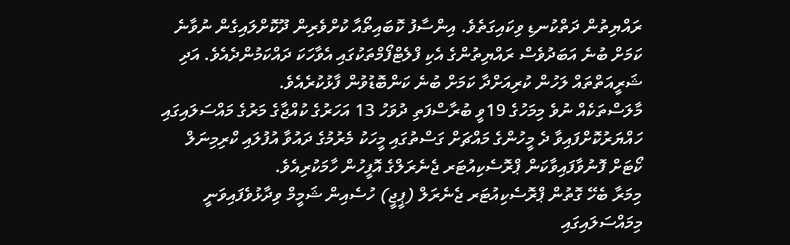ރައްޔިތުން ދަތްކުނޑި ވިކައިގަތެވެ. އިންސާފު ކޮބައިތޯއާ ކުށްވެރިން ދޫކޮށްލައިގެން ނުވާނެ ކަމަށް ބުނެ އަބަދުވެސް ރައްޔިތުންގެ އެކި ފްލެޓްފޯމްތަކުގައި އެވާހަކަ ދައްކަމުންދެއެވެ. އަދި ޝަރީއަތްތައް ލަހުން ކުރިއަށްދާ ކަމަށް ބުނެ ކަންބޮޑުވުން ފާޅުކުރެއެވެ.
މާލަސްތަކެއް ނުވެ މިމަހުގެ 19ވީ ބުރާސްފަތި ދުވަހު 13 އަހަރުގެ ކުއްޖާގެ މަރުގެ މައްސަލައިގައި ހައްޔަރުކޮށްފައިވާ ދެ މީހުންގެ މައްޗަށް ގަސްތުގައި މީހަކު މެރުމުގެ ދައުވާ އުފުލައި ކްރިމިނަލް ކޯޓަށް ފޮނުވާފައިވާކަން ޕްރޮސެކިއުޓަރ ޖެނެރަލްގެ އޮފީހުން ހާމަކުރިއެވެ.
މިމަރާ ބެހޭ ގޮތުން ޕްރޮސެކިއުޓަރ ޖެނެރަލް (ޕީޖީ) ހުސެއިން ޝަމީމް ވިދާޅުވެފައިވަނީ މިމައްސަލައިގައި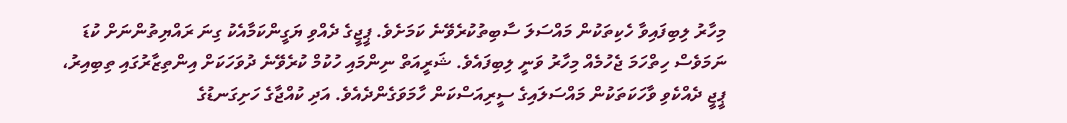މިހާރު ލިބިފައިވާ ހެކިތަކުން މައްސަލަ ސާބިތުކުރެވޭނެ ކަމަށެވެ. ޕީޖީގެ ދެއްވި ޔަގީންކަމާއެކު ގިނަ ރައްޔިތުންނަށް ކުޑަ ނަމަވެސް ހިތްހަމަ ޖެހުމެއް މިހާރު ވަނީ ލިބިފައެވެ. ޝަރީއަތް ނިންމައި ހުކުމް ކުރެވޭނެ ދުވަހަކަށް އިންތިޒާރުގައި ތިބިއިރު، ޕީޖީ ދެއްކެވި ވާހަކަތަކުން މައްސަލައިގެ ސީރިއަސްކަން ހާމަވަގެންދެއެވެ. އަދި ކުއްޖާގެ ހަށިގަނޑުގެ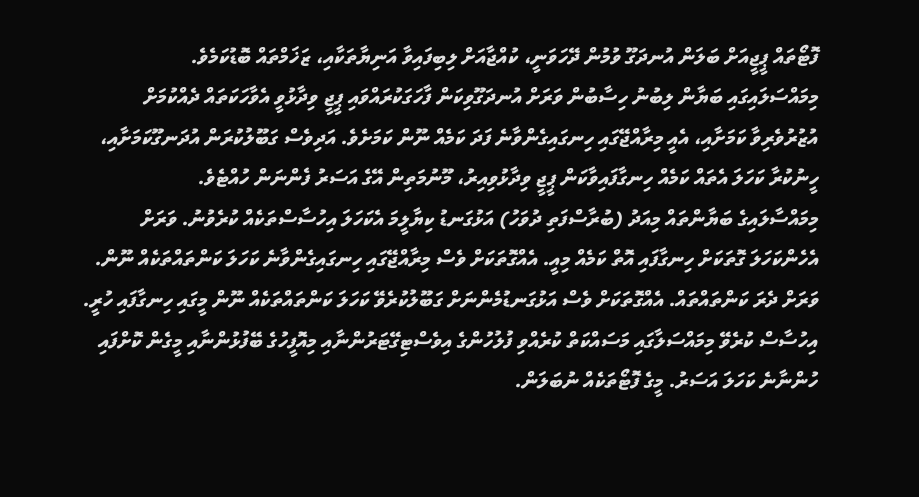ފޮޓޯތައް ޕީޖީއަށް ބަލަން އުނދަގޫ ވުމުން ދޭހަވަނީ، ކުއްޖާއަށް ލިބިފައިވާ އަނިޔާތަކާއި، ޒަޚަމްތައް ބޮޑުކަމެވެ.
މިމައްސަލައިގައި ބަޔާން ލިބުނު ހިސާބުން ވަރަށް އުނދަގޫވިކަން ފާހަގަކުރައްވައި ޕީޖީ ވިދާޅުވީ އެވާހަކަތައް ދެއްކުމަށް އުޒުރުވެރިވާ ކަމަށާއި، އެއީ މިރާއްޖޭގައި ހިނގައިގެންވާނެ ފަދަ ކަމެއް ނޫން ކަމަށެވެ. އަދިވެސް ގަބޫލުކުރަން އުދަނގޫކަމަށާއި، ހީނުކުރާ ކަހަލަ އެތައް ކަމެއް ހިނގާފައިވާކަން ޕީޖީ ވިދާޅުވިއިރު، މޫނުމަތިން އޭގެ އަސަރު ފެންނަން ހުއްޓެވެ.
މިމައްސާލައިގެ ބަޔާންތައް މިއަދު (ބުރާސްފަތި ދުވަހު) އަޅުގަނޑު ކިޔާލީމަ އެކަހަލަ އިހުސާސްތަކެއް ކުރެވުނު. ވަރަށް އެހެންކަހަލަ ގޮތަކަށް ހިނގާފައި އޮތް ކަމެއް މިއީ. އެއްގޮތަކަށް ވެސް މިރާއްޖޭގައި ހިނގައިގެންވާނެ ކަހަލަ ކަންތައްތަކެއް ނޫން. ވަރަށް ދެރަ ކަންތައްތައް. އެއްގޮތަކަށް ވެސް އަޅުގަނޑުމެންނަށް ގަބޫލުކުރެވޭ ކަހަލަ ކަންތައްތަކެއް ނޫން މީގައި ހިނގާފައި ހުރީ. އިހުސާސް ކުރެވޭ މިމައްސަލާގައި މަސައްކަތް ކުރެއްވި ފުލުހުންގެ އިވެސްޓިގޭޓަރުންނާއި މިއޮފީހުގެ ބޭފުޅުންނާއި މީގެން ކޮށްފައި ހުންނާނެ ކަހަލަ އަސަރު. މީގެ ފޮޓޯތަކެއް ނުބަލަން.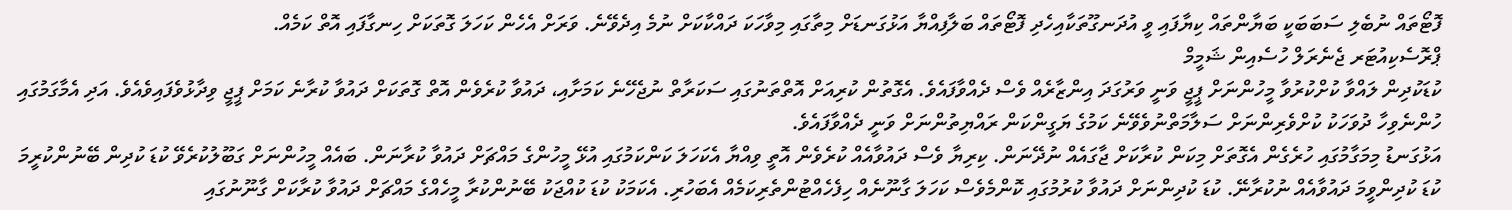ފޮޓޯތައް ނުބެލި ސަބަބަކީ ބަޔާންތައް ކިޔާފައި ވީ އުދަނގޫތަކާއިހެދި ފޮޓޯތައް ބަލާފިއްޔާ އަޅުގަނޑަށް މިތާގައި މިވާހަކަ ދައްކާކަށް ނުމެ އިދެވޭނެ. ވަރަށް އެހެން ކަހަލަ ގޮތަކަށް ހިނގާފައި އޮތް ކަމެއް.
ޕްރޮސެކިއުޓަރ ޖެނެރަލް ހުސެއިން ޝަމީމް
ކުޑަކުދިން ލައްވާ ކުށްކުރުވާ މީހުންނަށް ޕީޖީ ވަނީ ވަރުގަދަ އިންޒާރެއް ވެސް ދެއްވާފައެވެ. އެގޮތުން ކުރިއަށް އޮތްތަނުގައި ސަކަރާތް ނުޖެހޭނެ ކަމަށާއި، ދައުވާ ކުރެވެން އޮތް ގޮތަކަށް ދައުވާ ކުރާނެ ކަމަށް ޕީޖީ ވިދާޅުވެފައިވެއެވެ. އަދި އެމާގަމުގައި ހުންނެވިހާ ދުވަހަކު ކުށްވެރިންނަށް ސަލާމަތްނުވެވޭނެ ކަމުގެ ޔަގީންކަން ރައްޔިތުންނަށް ވަނީ ދެއްވާފައެވެ.
އަޅުގަނޑު މިމަގާމުގައި ހުރެގެން އެގޮތަށް މިކަން ކުރާކަށް ޖާގައެއް ނުދޭނަން. ކިރިޔާ ވެސް ދައުވާއެއް ކުރެވެން އޮތީ ވިއްޔާ އެކަހަލަ ކަންކަމުގައި އުޅޭ މީހުންގެ މައްޗަށް ދައުވާ ކުރާނަން. ބައެއް މީހުންނަށް ގަބޫލުކުރެވޭ ކުޑަ ކުދިން ބޭނުންކުރީމަ ކުޑަ ކުދިންވީމަ ދައުވާއެއް ނުކުރާނޭ. ކުޑަ ކުދިންނަށް ދައުވާ ކުރުމުގައި ކޮންމެވެސް ކަހަލަ ގާނޫނެއް ހިފެހެއްޓުންތެރިކަމެއް އެބަހުރި. އެކަމަކު ކުޑަ ކުއްޖަކު ބޭނުންކުރާ މީހެއްގެ މައްޗަށް ދައުވާ ކުރާކަށް ގާނޫނުގައި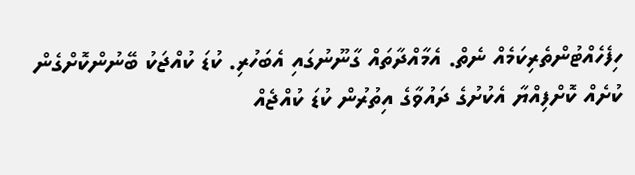ހިފެހެއްޓުންތެރިކަމެއް ނެތް. އެމާއްދާތައް ގާނޫނުގައި އެބަހުރި. ކުޑަ ކުއްޖަކު ބޭނުންކޮށްގެން ކުށެއް ކޮށްފިއްޔާ އެކުށުގެ ދައުވާގެ އިތުރުން ކުޑަ ކުއްޖެއް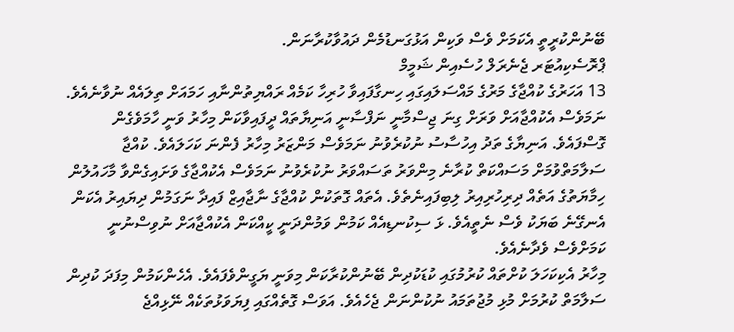ބޭނުންކުރީތީ އެކަމަށް ވެސް ވަކިން އަޅުގަނޑުމެން ދައުވާކުރާނަން.
ޕްރޮސެކިއުޓަރ ޖެނެރަލް ހުސެއިން ޝަމީމް
13 އަހަރުގެ ކުއްޖާގެ މަރުގެ މައްސަލައިގައި ހިނގާފައިވާ ހުރިހާ ކަމެއް ރައްޔިތުންނާއި ހަމައަށް ތިލައެއް ނުވާނެއެވެ. ނަމަވެސް އެކުއްޖާއަށް ވަރަށް ގިނަ ޖިސްމާނީ ނަފްސާނީ އަނިޔާތައް ދީފައިވާކަން މިހާރު ވަނީ ހާމަވެގެން ގޮސްފައެވެ. އަނިޔާގެ ތަދު އިހުސާސު ނުކުރެވުނު ނަމަވެސް މަންޒަރު މިހާރު ފެންނަ ކަހަލައެވެ. ކުއްޖާ ސަލާމަތްވުމަށް މަސައްކަތް ކުރާނެ މިންވަރު ތަސައްވަރު ނުކުރެވުނު ނަމަވެސް އެކުއްޖާގެ ވަށައިގެންވާ މާހައުލުން ހިމާޔަތުގެ އަތެއް ދިރިހުރިއިރު ލިބިފައިނެތެވެ. އެތައް ގޮތަކުން ކުއްޖާގެ ނާޖާއިޒް ފައިދާ ނަގަމުން ދިޔައިރު އެކަން އެނގޭނެ ބަޔަކު ވެސް ނެތީއެވެ. ޅަ ސިކުނޑިއެއް ކަމުން ވަމުންދަނީ ކީއްކަން އެކުއްޖާއަށް ނުވިސްނުނީ ކަމަށްވެސް ވެދާނެއެވެ.
މިހާރު އެކިކަހަލަ ކުށްތައް ކުރުމުގައި ކުޑަކުދިން ބޭނުންކުރާކަން މިވަނީ ޔަގީންވެފައެވެ. އެހެންކަމުން މިފަދަ ކުދިން ސަލާމަތް ކުރުމަށް މުޅި މުޖުތަމައު ނުކުންނަން ޖެހެއެވެ. އަވަސް ގޮތެއްގައި ފިޔަވަޅުތަކެއް ނޭޅިއްޖެ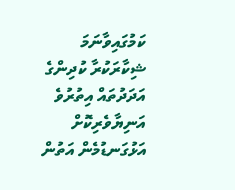ކަމުގައިވާނަމަ ޝިކާރަކުރާ ކުދިންގެ އަދަދުތައް އިތުރުވެ އަނިޔާވެރިކޮށް އަޅުގަނޑުމެން އަތުން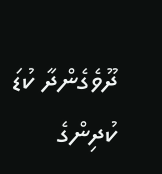ދޫވެގެންދާ ކުޑަ ކުދިންގެ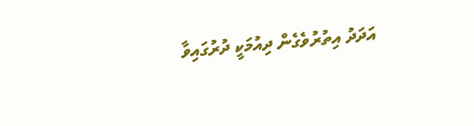އަދަދު އިތުރުވެގެން ދިއުމަކީ ދުރުގައިވާ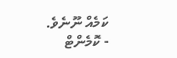ކަމެއް ނޫނެވެ.
- ކޮމެންޓް